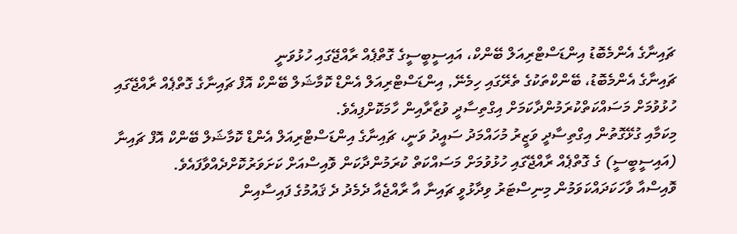ޗައިނާގެ އެންމެބޮޑު އިންޑަސްޓްރިއަލް ބޭންކް، އައިސީބީސީގެ ގޮތްޕެއް ރާއްޖޭގައި ހުޅުވަނީ
ޗައިނާގެ އެންމެބޮޑު، ބޭންކްތަކުގެ ތެރޭގައި ހިމެނޭ, އިންޑަސްޓްރިއަލް އެންޑް ކޮމާޝަލް ބޭންކް އޮފް ޗައިނާގެ ގޮތްޕެއް ރާއްޖޭގައި ހުޅުވުމަށް މަސައްކަތްކުރަމުންދާކަމަށް އިގްތިސާދީ ވުޒާރާއިން ހާމަކޮށްފިއެވެ.
މިކަމާއި ގުޅޭގޮތުން އިގްތިސާދީ ވަޒީރު މުހައްމަދު ސައީދު ވަނީ، ޗައިނާގެ އިންޑަސްޓްރިއަލް އެންޑް ކޮމާޝަލް ބޭންކް އޮފް ޗައިނާ (އައިސީބީސީ) ގެ ގޮތްޕެއް ރާއްޖޭގައި ހުޅުވުމަށް މަސައްކަތް ކުރަމުންދާކަން ވޮއިސްއަށް ކަށަވަރުކޮށްދެއްވާފައެވެ.
ވޮއިސްއާ ވާހަކަދައްކަވަމުން މިނިސްޓަރު ވިދާޅުވީ ޗައިނާ އާ ރާއްޖެއާ ދެމެދު ދެ ޤައުމުގެ ފައިސާއިން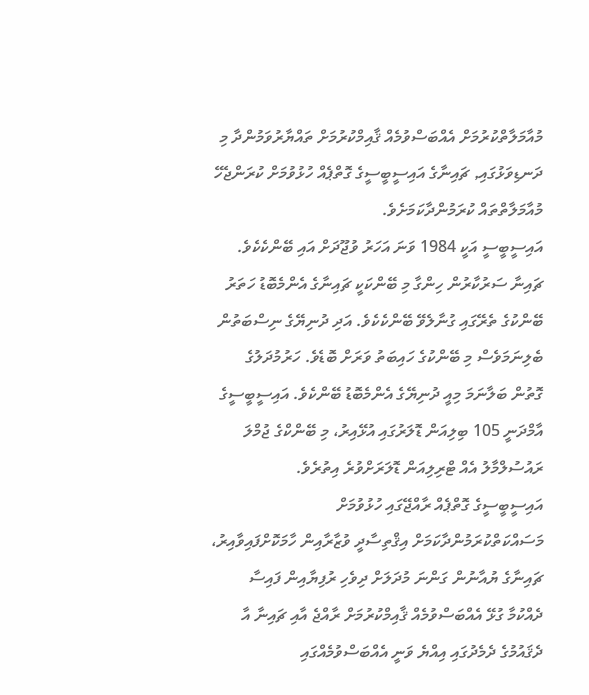މުއާމަލާތްކުރުމަށް އެއްބަސްވުމެއް ޤާއިމްކުރުމަށް ތައްޔާރުވަމުންދާ މި ދަނޑިވަޅުގައި, ޗައިނާގެ އައިސީބީސީގެ ގޮތްޕެއް ހުޅުވުމަށް ކުރަންޖެހޭ މުއާމަލާތްތައް ކުރަމުންދާކަމަށެވެ.
އައިސީބީސީ އަކީ 1984 ވަނަ އަހަރު ވުޖޫދަށް އައި ބޭންކެކެވެ. ޗައިނާ ސަރުކާރުން ހިންގާ މި ބޭންކަކީ ޗައިނާގެ އެންމެބޮޑު ހަތަރު ބޭންކުގެ ތެރޭގައި ގުނާލެވޭ ބޭންކެކެވެ. އަދި ދުނިޔޭގެ ނިސްބަތުން ބެލިނަމަވެސް މި ބޭންކުގެ ހައިބަތު ވަރަށް ބޮޑެވެ. ހަރުމުދަލުގެ ގޮތުން ބަލާނަމަ މިއީ ދުނިޔޭގެ އެންމެބޮޑު ބޭންކެވެ. އައިސީބީސީގެ އާމްދަނީ 105 ބިލިއަން ޑޮލަރުގައި އުޅޭއިރު، މި ބޭންކްގެ ޖުމްލަ ރައުސުލްމާލު އެއް ޓްރިލިއަން ޑޮލަރަށްވުރެ އިތުރެވެ.
އައިސީބީސީގެ ގޮތްޕެއް ރާއްޖޭގައި ހުޅުވުމަށް މަސައްކަތްކުރަމުންދާކަމަށް އިޤްތިސާދީ ވުޒާރާއިން ހާމަކޮށްފައިވާއިރު، ޗައިނާގެ ޔުއާނުން ގަންނަ މުދަލަށް ދިވެހި ރުފިޔާއިން ފައިސާ ދެއްކުމާ ގުޅޭ އެއްބަސްވުމެއް ޤާއިމްކުރުމަށް ރާއްޖެ އާއި ޗައިނާ އާ ދެޤައުމުގެ ދެމެދުގައި އިއްޔެ ވަނީ އެއްބަސްވުމެއްގައި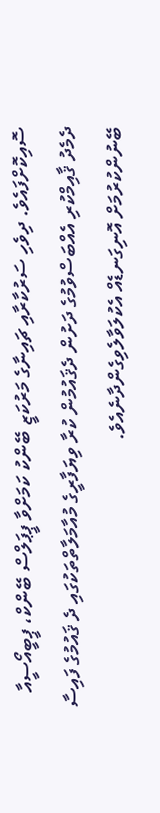ސޮއިކޮށްފައެވެ. ދިވެހި ސަރުކާރާއި ޗައިނާގެ މަރުކަޒީ ބޭންކު ކަމަށްވާ ޕީޕަލްސް ބޭންކް، ޕީބީއޯސީއާ ދެމެދު ޤާއިމްކުރި އެއްބަސްވުމުގެ ދަށުން ދެޤައުމުން ކުރާ ވިޔަފާރީގެ މުއާމަލާތްތަކުގައި ދެ ޤައުމުގެ ފައިސާ ބޭނުންކުރުމަށް އޮނިގަނޑެއް އެކުލަވާލެވިގެންދާނެއެވެ.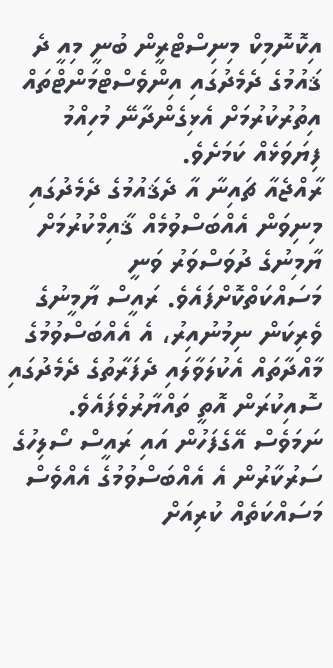އިކޮނޮމިކް މިނިސްޓްރީން ބުނީ މިއީ ދެ ޤައުމުގެ ދެމެދުގައި އިންވެސްޓްމަންޓްތައް އިތުރުކުރުމަށް އެޅިގެންދާނޭ މުހިއްމު ފިޔަވަޅެއް ކަމަށެވެ.
ރާއްޖެއާ ޗައިނާ އާ ދެޤައުމުގެ ދެމެދުގައި މިނިވަން އެއްބަސްވުމެއް ޤާއިމްކުރުމަށް ޔާމިނުގެ ދުވަސްވަރު ވަނީ މަސައްކަތްކޮށްފައެވެ. ރައީސް ޔާމީނުގެ ވެރިކަން ނިމުނުއިރު، އެ އެއްބަސްވުމުގެ މާއްދާތައް އެކުލަވާލައި ދެފަރާތުގެ ދެމެދުގައި ސޮއިކުރަން އޮތީ ތައްޔާރުވެފައެވެ. ނަމަވެސް އޭގެފަހުން އައި ރައީސް ސޯލިހުގެ ސަރުކާރުން އެ އެއްބަސްވުމުގެ އެއްވެސް މަސައްކަތެއް ކުރިއަށް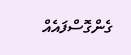ގެންގޮސްފައެއް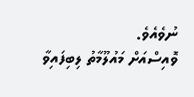ނުވެއެވެ.
ވޮއިސްއަށް މައުލޫމާތު ލިބިފައިވާ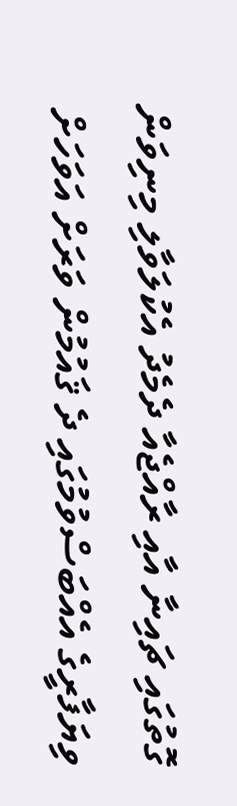ގޮތުގައި ޗައިނާ އާއި ރާއްޖެއާ ދެމެދު އެކުލަވާލި މިނިވަން ވިޔަފާރީގެ އެއްބަސްވުމުގައި ދެ ޤައުމުން ވަރަށް އަވަހަށް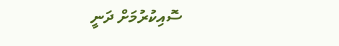ސޮއިކުރުމަށް ދަނީ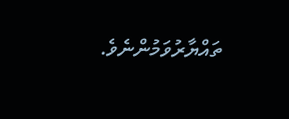ތައްޔާރުވަމުންނެވެ.